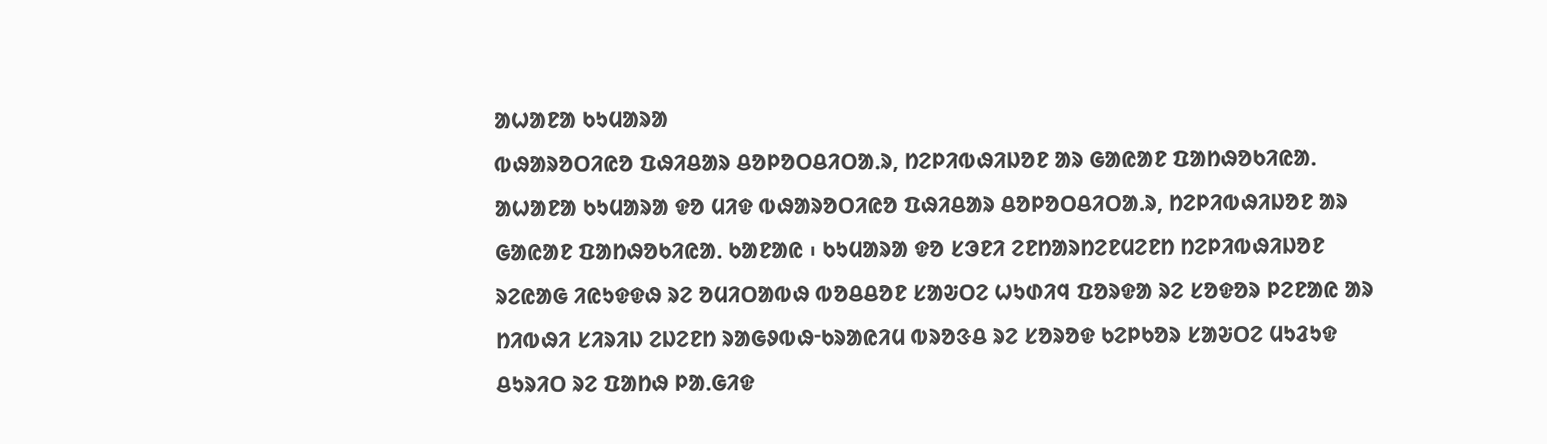ᱟᱦᱟᱱᱟ ᱠᱩᱢᱟᱨᱟ
ᱵᱷᱟᱨᱚᱛᱤᱭᱚ ᱯᱷᱤᱪᱟᱨ ᱪᱚᱞᱚᱛᱪᱤᱛᱟᱹᱨ, ᱴᱮᱞᱤᱵᱷᱤᱡᱚᱱ ᱟᱨ ᱜᱟᱭᱟᱱ ᱯᱟᱴᱷᱚᱠᱤᱭᱟᱹ
ᱟᱦᱟᱱᱟ ᱠᱩᱢᱟᱨᱟ ᱫᱚ ᱢᱤᱫ ᱵᱷᱟᱨᱚᱛᱤᱭᱚ ᱯᱷᱤᱪᱟᱨ ᱪᱚᱞᱚᱛᱪᱤᱛᱟᱹᱨ, ᱴᱮᱞᱤᱵᱷᱤᱡᱚᱱ ᱟᱨ ᱜᱟᱭᱟᱱ ᱯᱟᱴᱷᱚᱠᱤᱭᱟᱹ ᱠᱟᱱᱟᱭ ᱾ ᱠᱩᱢᱟᱨᱟ ᱫᱚ ᱥᱳᱱᱤ ᱮᱱᱴᱟᱨᱴᱮᱱᱢᱮᱱᱴ ᱴᱮᱞᱤᱵᱷᱤᱡᱚᱱ ᱨᱮᱭᱟᱜ ᱤᱭᱩᱫᱫᱷ ᱨᱮ ᱚᱢᱤᱛᱟᱵᱷ ᱵᱚᱪᱪᱚᱱ ᱥᱟᱶᱛᱮ ᱦᱩᱰᱤᱧ ᱯᱚᱨᱫᱟ ᱨᱮ ᱥᱚᱫᱚᱨ ᱞᱮᱱᱟᱭ ᱟᱨ ᱴᱤᱵᱷᱤ ᱥᱤᱨᱤᱡ ᱮᱡᱮᱱᱴ ᱨᱟᱜᱽᱵᱷᱼᱠᱨᱟᱭᱤᱢ ᱵᱨᱚᱝᱪ ᱨᱮ ᱥᱚᱨᱚᱫ ᱠᱮᱞᱠᱚᱨ ᱥᱟᱶᱛᱮ ᱢᱩᱲᱩᱫ ᱪᱩᱨᱤᱛ ᱨᱮ ᱯᱟᱴᱷ ᱞᱟᱹᱜᱤᱫ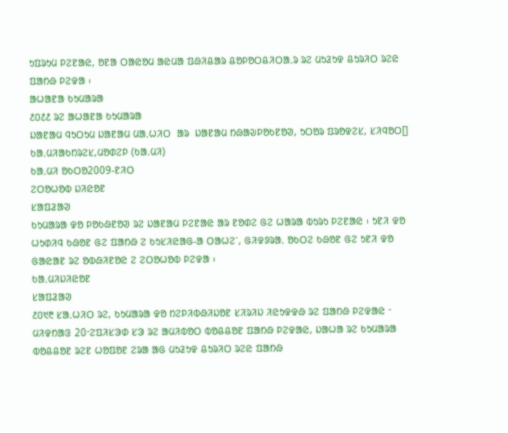ᱩᱯᱨᱩᱢ ᱞᱮᱱᱟᱭ, ᱚᱱᱟ ᱛᱟᱭᱚᱢ ᱟᱭᱢᱟ ᱯᱷᱤᱪᱟᱨ ᱪᱚᱞᱚᱛᱪᱤᱛᱟᱹᱨ ᱨᱮ ᱢᱩᱲᱩᱫ ᱪᱩᱨᱤᱛ ᱨᱮᱭ ᱯᱟᱴᱷ ᱞᱮᱫᱟ ᱾
ᱟᱦᱟᱱᱟ ᱠᱩᱢᱟᱨᱟ
᱒᱐᱒᱒ ᱨᱮ ᱟᱦᱟᱱᱟ ᱠᱩᱢᱟᱨᱟ
ᱡᱟᱱᱟᱢ ᱧᱩᱛᱩᱢ ᱡᱟᱱᱟᱢ ᱢᱟᱹᱦᱤᱛ  ᱟᱨ  ᱡᱟᱱᱟᱢ ᱴᱷᱟᱶᱞᱚᱠᱱᱚᱣ, ᱩᱛᱚᱨ ᱯᱨᱚᱫᱮᱥ, ᱥᱤᱧᱚᱛ[]
ᱠᱟᱹᱢᱤᱟᱠᱴᱨᱮᱥ,ᱢᱚᱰᱮᱞ (ᱠᱟᱹᱢᱤ)
ᱠᱟᱹᱢᱤ ᱚᱠᱛᱚ2009-ᱱᱤᱛ
ᱮᱛᱚᱦᱚᱵ ᱡᱤᱭᱚᱱ
ᱥᱟᱯᱲᱟᱣ
ᱠᱩᱢᱟᱨᱟ ᱫᱚ ᱞᱚᱠᱷᱱᱚᱣ ᱨᱮ ᱡᱟᱱᱟᱢ ᱞᱮᱱᱟᱭ ᱟᱨ ᱱᱚᱰᱮ ᱜᱮ ᱦᱟᱨᱟ ᱵᱩᱨᱩ ᱞᱮᱱᱟᱭ ᱾ ᱩᱱᱤ ᱫᱚ ᱦᱩᱰᱤᱧ ᱠᱷᱚᱱ ᱜᱮ ᱯᱟᱴᱷ ᱮ ᱠᱩᱥᱤᱭᱟᱜ-ᱟ ᱛᱟᱦᱮᱸ, ᱜᱤᱫᱽᱨᱟᱹ ᱚᱠᱛᱮ ᱠᱷᱚᱱ ᱜᱮ ᱩᱱᱤ ᱫᱚ ᱜᱟᱭᱟᱱ ᱨᱮ ᱚᱵᱷᱤᱱᱚᱭ ᱮ ᱮᱛᱚᱦᱚᱵ ᱞᱮᱫᱟ ᱾
ᱠᱟᱹᱢᱤᱡᱤᱭᱚᱱ
ᱥᱟᱯᱲᱟᱣ
᱒᱐᱑᱓ ᱥᱟᱹᱦᱤᱛ ᱨᱮ, ᱠᱩᱢᱟᱨᱟ ᱫᱚ ᱴᱮᱞᱤᱵᱷᱤᱡᱚᱱ ᱥᱤᱨᱤᱡ ᱤᱭᱩᱫᱫᱷ ᱨᱮ ᱯᱟᱴᱷ ᱞᱮᱫᱟᱭ ᱼ ᱢᱤᱫᱴᱟᱝ 20ᱼᱮᱯᱤᱥᱳᱰ ᱥᱳ ᱨᱮ ᱟᱢᱤᱵᱚᱛ ᱵᱚᱪᱪᱚᱱ ᱯᱟᱴᱷ ᱞᱮᱫᱟᱭ, ᱡᱟᱦᱟ ᱨᱮ ᱠᱩᱢᱟᱨᱟ ᱵᱚᱪᱪᱚᱱ ᱨᱮᱱ ᱦᱚᱯᱚᱱ ᱮᱨᱟ ᱟᱜ ᱢᱩᱲᱩᱫ ᱪᱩᱨᱤᱛ ᱨᱮᱭ ᱯᱟᱴᱷ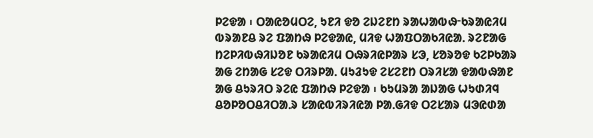ᱞᱮᱫᱟ ᱾ ᱛᱟᱭᱚᱢᱛᱮ, ᱩᱱᱤ ᱫᱚ ᱮᱡᱮᱱᱴ ᱨᱟᱦᱟᱵᱷᱼᱠᱨᱟᱭᱤᱢ ᱵᱨᱟᱱᱪ ᱨᱮ ᱯᱟᱴᱷ ᱞᱮᱫᱟᱭ, ᱢᱤᱫ ᱦᱟᱯᱛᱟᱠᱤᱭᱟᱹ ᱨᱮᱱᱟᱜ ᱴᱮᱞᱤᱵᱷᱤᱡᱚᱱ ᱠᱨᱟᱭᱤᱢ ᱛᱷᱨᱤᱭᱞᱟᱨ ᱥᱳ, ᱥᱚᱨᱚᱫ ᱠᱮᱞᱠᱟᱨ ᱟᱜ ᱮᱴᱟᱜ ᱥᱮᱫ ᱛᱤᱨᱞᱟᱹ ᱢᱩᱲᱩᱫ ᱮᱥᱮᱱᱴ ᱛᱨᱤᱥᱟ ᱫᱟᱵᱷᱟᱱ ᱟᱜ ᱪᱩᱨᱤᱛ ᱨᱮᱭ ᱯᱟᱴᱷ ᱞᱮᱫᱟ ᱾ ᱠᱩᱢᱨᱟ ᱟᱡᱟᱜ ᱦᱩᱰᱤᱧ ᱪᱚᱞᱚᱛᱪᱤᱛᱟᱹᱨ ᱥᱟᱭᱵᱤᱨᱤᱭᱟ ᱞᱟᱹᱜᱤᱫ ᱛᱮᱥᱟᱨ ᱢᱳᱭᱰᱟ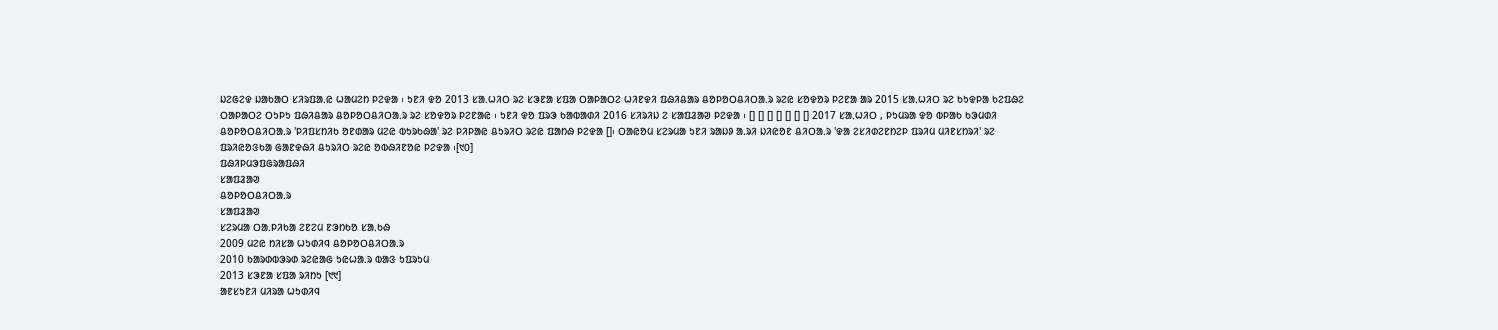ᱡᱮᱜᱮᱫ ᱡᱟᱠᱟᱛ ᱥᱤᱨᱯᱟᱹᱭ ᱦᱟᱢᱮᱴ ᱞᱮᱫᱟ ᱾ ᱩᱱᱤ ᱫᱚ 2013 ᱥᱟᱹᱦᱤᱛ ᱨᱮ ᱥᱳᱱᱟ ᱥᱯᱟ ᱛᱟᱞᱟᱛᱮ ᱦᱤᱱᱫᱤ ᱯᱷᱤᱪᱟᱨ ᱪᱚᱞᱚᱛᱪᱤᱛᱟᱹᱨ ᱨᱮᱭ ᱥᱚᱫᱚᱨ ᱞᱮᱱᱟ ᱟᱨ 2015 ᱥᱟᱹᱦᱤᱛ ᱨᱮ ᱠᱩᱫᱞᱟ ᱠᱮᱯᱷᱮ ᱛᱟᱞᱟᱛᱮ ᱛᱩᱞᱩ ᱯᱷᱤᱪᱟᱨ ᱪᱚᱞᱚᱛᱪᱤᱛᱟᱹᱨ ᱨᱮ ᱥᱚᱫᱚᱨ ᱞᱮᱱᱟᱭ ᱾ ᱩᱱᱤ ᱫᱚ ᱯᱨᱳ ᱠᱟᱵᱟᱰᱤ 2016 ᱥᱤᱨᱤᱡ ᱮ ᱥᱟᱯᱲᱟᱣ ᱞᱮᱫᱟ ᱾ [] [] [] [] [] [] [] 2017 ᱥᱟᱹᱦᱤᱛ , ᱞᱩᱢᱨᱟ ᱫᱚ ᱵᱞᱟᱠ ᱠᱳᱢᱰᱤ ᱪᱚᱞᱚᱛᱪᱤᱛᱟᱹᱨ 'ᱞᱤᱯᱥᱴᱤᱠ ᱚᱱᱰᱟᱨ ᱢᱮᱭ ᱵᱩᱨᱠᱷᱟ' ᱨᱮ ᱞᱤᱞᱟᱭ ᱪᱩᱨᱤᱛ ᱨᱮᱭ ᱯᱟᱴᱷ ᱞᱮᱫᱟ []᱾ ᱛᱟᱭᱚᱢ ᱥᱮᱨᱢᱟ ᱩᱱᱤ ᱨᱟᱡᱽ ᱟᱹᱨᱤ ᱡᱤᱭᱚᱱ ᱪᱤᱛᱟᱹᱨ 'ᱫᱟ ᱮᱥᱤᱰᱮᱱᱴᱮᱞ ᱯᱨᱤᱢ ᱢᱤᱱᱥᱴᱨᱤ' ᱨᱮ ᱯᱨᱤᱭᱚᱝᱠᱟ ᱜᱟᱱᱫᱷᱤ ᱪᱩᱨᱤᱛ ᱨᱮᱭ ᱚᱵᱷᱤᱱᱚᱭ ᱞᱮᱫᱟ ᱾[᱑᱐]
ᱯᱷᱤᱞᱢᱳᱯᱜᱨᱟᱯᱷᱤ
ᱥᱟᱯᱲᱟᱣ
ᱪᱚᱞᱚᱛᱪᱤᱛᱟᱹᱨ
ᱥᱟᱯᱲᱟᱣ
ᱥᱮᱨᱢᱟ ᱛᱟᱹᱞᱤᱠᱟ ᱮᱱᱮᱢ ᱱᱳᱴᱠᱚ ᱥᱟᱹᱠᱷ
2009 ᱢᱮᱭ ᱴᱤᱥᱟ ᱦᱩᱰᱤᱧ ᱪᱚᱞᱚᱛᱪᱤᱛᱟᱹᱨ
2010 ᱠᱟᱨᱰᱵᱳᱨᱰ ᱨᱮᱭᱟᱜ ᱩᱭᱦᱟᱹᱨ ᱵᱟᱝ ᱩᱯᱨᱩᱢ
2013 ᱥᱳᱱᱟ ᱥᱯᱟ ᱨᱤᱴᱩ [᱑᱑]
ᱟᱱᱥᱩᱱᱤ ᱢᱤᱨᱟ ᱦᱩᱰᱤᱧ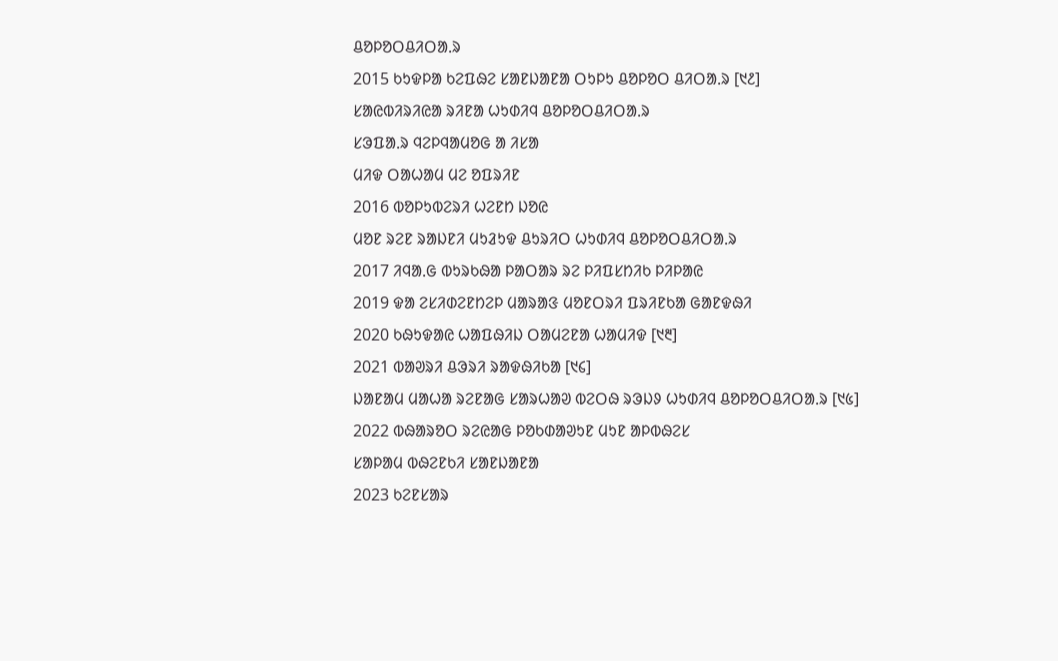ᱪᱚᱞᱚᱛᱪᱤᱛᱟᱹᱨ
2015 ᱠᱩᱫᱞᱟ ᱠᱮᱯᱷᱮ ᱥᱟᱱᱡᱟᱱᱟ ᱛᱩᱞᱩ ᱪᱚᱞᱚᱛ ᱪᱤᱛᱟᱹᱨ [᱑᱒]
ᱥᱟᱭᱵᱤᱨᱤᱭᱟ ᱨᱤᱱᱟ ᱦᱩᱰᱤᱧ ᱪᱚᱞᱚᱛᱪᱤᱛᱟᱹᱨ
ᱥᱳᱯᱟᱹᱨ ᱧᱮᱞᱧᱟᱢᱚᱜ ᱟ ᱤᱥᱟ
ᱢᱤᱫ ᱛᱟᱦᱟᱢ ᱢᱮ ᱚᱯᱨᱤᱱ
2016 ᱵᱚᱞᱩᱵᱮᱨᱤ ᱦᱮᱱᱴ ᱡᱚᱭ
ᱢᱚᱱ ᱨᱮᱱ ᱨᱟᱡᱱᱤ ᱢᱩᱲᱩᱫ ᱪᱩᱨᱤᱛ ᱦᱩᱰᱤᱧ ᱪᱚᱞᱚᱛᱪᱤᱛᱟᱹᱨ
2017 ᱤᱧᱟᱹᱜ ᱵᱩᱨᱠᱷᱟ ᱞᱟᱛᱟᱨ ᱨᱮ ᱞᱤᱯᱥᱴᱤᱠ ᱞᱤᱞᱟᱭ
2019 ᱫᱟ ᱮᱥᱤᱰᱮᱱᱴᱮᱞ ᱢᱟᱨᱟᱝ ᱢᱚᱱᱛᱨᱤ ᱯᱨᱤᱱᱠᱟ ᱜᱟᱱᱫᱷᱤ
2020 ᱠᱷᱩᱫᱟᱭ ᱦᱟᱯᱷᱤᱡ ᱛᱟᱢᱮᱱᱟ ᱦᱟᱢᱤᱫ [᱑᱓]
2021 ᱵᱟᱣᱨᱤ ᱪᱳᱨᱤ ᱨᱟᱫᱷᱤᱠᱟ [᱑᱔]
ᱡᱟᱱᱟᱢ ᱢᱟᱦᱟ ᱨᱮᱱᱟᱜ ᱥᱟᱨᱦᱟᱣ ᱵᱮᱛᱷ ᱨᱳᱡᱽ ᱦᱩᱰᱤᱧ ᱪᱚᱞᱚᱛᱪᱤᱛᱟᱹᱨ [᱑᱕]
2022 ᱵᱷᱟᱨᱚᱛ ᱨᱮᱭᱟᱜ ᱞᱚᱠᱰᱟᱣᱩᱱ ᱢᱩᱱ ᱟᱞᱵᱷᱮᱥ
ᱥᱟᱞᱟᱢ ᱵᱷᱮᱱᱠᱤ ᱥᱟᱱᱡᱟᱱᱟ
2023 ᱠᱮᱱᱥᱟᱨ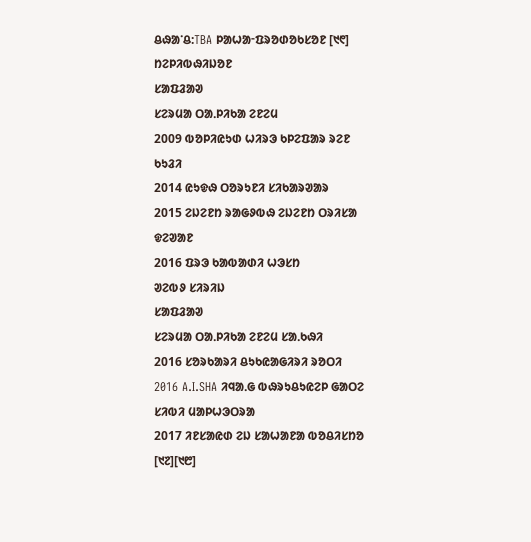ᱪᱷᱟᱸᱪ:TBA ᱞᱟᱦᱟᱼᱯᱨᱚᱰᱚᱠᱥᱚᱱ [᱑᱖]
ᱴᱮᱞᱤᱵᱷᱤᱡᱚᱱ
ᱥᱟᱯᱲᱟᱣ
ᱥᱮᱨᱢᱟ ᱛᱟᱹᱞᱤᱠᱟ ᱮᱱᱮᱢ
2009 ᱵᱚᱞᱤᱭᱩᱰ ᱦᱤᱨᱳ ᱠᱞᱮᱯᱟᱨ ᱨᱮᱱ ᱠᱩᱲᱤ
2014 ᱭᱩᱫᱷ ᱛᱚᱨᱩᱱᱤ ᱥᱤᱠᱟᱨᱣᱟᱨ
2015 ᱮᱡᱮᱱᱴ ᱨᱟᱜᱽᱵᱷ ᱮᱡᱮᱱᱴ ᱛᱨᱤᱥᱟ ᱫᱮᱣᱟᱱ
2016 ᱯᱨᱳ ᱠᱟᱵᱟᱰᱤ ᱦᱳᱥᱴ
ᱣᱮᱵᱽ ᱥᱤᱨᱤᱡ
ᱥᱟᱯᱲᱟᱣ
ᱥᱮᱨᱢᱟ ᱛᱟᱹᱞᱤᱠᱟ ᱮᱱᱮᱢ ᱥᱟᱹᱠᱷᱤ
2016 ᱥᱚᱨᱠᱟᱨᱤ ᱪᱩᱠᱭᱟᱜᱤᱨᱤ ᱨᱚᱛᱤ
2016 A.I.SHA ᱤᱧᱟᱹᱜ ᱵᱷᱨᱩᱪᱩᱭᱮᱞ ᱜᱟᱛᱮ ᱥᱤᱵᱤ ᱢᱟᱞᱦᱳᱛᱨᱟ
2017 ᱤᱱᱥᱟᱭᱰ ᱮᱡ ᱥᱟᱦᱟᱱᱟ ᱵᱚᱪᱤᱥᱴᱚ [᱑᱗][᱑᱘]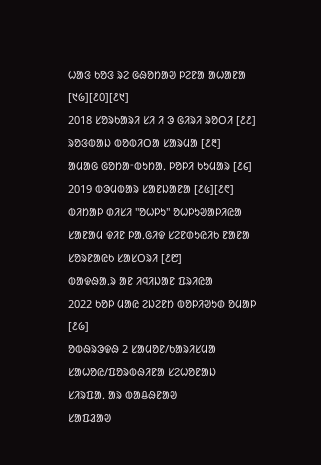ᱦᱟᱝ ᱠᱚᱝ ᱨᱮ ᱜᱷᱚᱴᱟᱣ ᱞᱮᱱᱟ ᱟᱦᱟᱱᱟ [᱑᱙][᱒᱐][᱒᱑]
2018 ᱥᱚᱨᱠᱟᱨᱤ ᱥᱤ ᱤ ᱳ ᱜᱤᱨᱤ ᱨᱚᱛᱤ [᱒᱒]
ᱨᱚᱝᱵᱟᱡ ᱵᱚᱵᱤᱛᱟ ᱥᱟᱨᱢᱟ [᱒᱓]
ᱟᱢᱟᱜ ᱜᱚᱴᱟᱼᱵᱩᱴᱟᱹ ᱞᱚᱞᱤ ᱠᱩᱢᱟᱨ [᱒᱔]
2019 ᱵᱳᱢᱵᱟᱨ ᱥᱟᱱᱡᱟᱱᱟ [᱒᱕][᱒᱖]
ᱵᱤᱴᱟᱞ ᱰᱤᱥᱤ "ᱚᱦᱞᱩ" ᱚᱦᱞᱩᱣᱟᱞᱤᱭᱟ
ᱥᱟᱱᱟᱢ ᱫᱤᱱ ᱞᱟᱹᱜᱤᱫ ᱥᱮᱱᱰᱩᱭᱤᱠ ᱱᱟᱱᱟ ᱥᱚᱨᱱᱟᱭᱠ ᱥᱟᱥᱛᱨᱤ [᱒᱘]
ᱵᱟᱫᱷᱟᱹᱨ ᱟᱱ ᱤᱧᱤᱡᱟᱱ ᱯᱨᱤᱭᱟ
2022 ᱠᱚᱞ ᱢᱟᱭ ᱮᱡᱮᱱᱴ ᱵᱚᱞᱤᱣᱩᱰ ᱚᱢᱟᱞ [᱒᱙]
ᱚᱵᱷᱨᱳᱫᱷ 2 ᱥᱟᱢᱚᱱ/ᱠᱟᱨᱤᱥᱢᱟ ᱥᱟᱦᱚᱭ/ᱯᱚᱨᱵᱷᱤᱱᱟ ᱥᱮᱦᱚᱱᱟᱡ
ᱥᱤᱨᱯᱟᱹ ᱟᱨ ᱵᱟᱪᱷᱱᱟᱣ
ᱥᱟᱯᱲᱟᱣ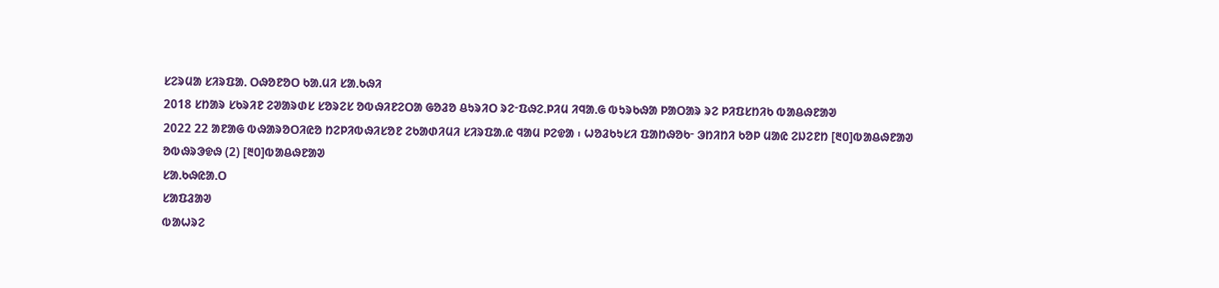ᱥᱮᱨᱢᱟ ᱥᱤᱨᱯᱟᱹ ᱛᱷᱚᱱᱚᱛ ᱠᱟᱹᱢᱤ ᱥᱟᱹᱠᱷᱤ
2018 ᱥᱴᱟᱨ ᱥᱠᱨᱤᱱ ᱮᱣᱟᱨᱰᱥ ᱥᱚᱨᱮᱥ ᱚᱵᱷᱤᱱᱮᱛᱟ ᱜᱚᱲᱚ ᱪᱩᱨᱤᱛ ᱨᱮᱼᱯᱷᱮᱹᱞᱤᱢ ᱤᱧᱟᱹᱜ ᱵᱩᱨᱠᱷᱟ ᱞᱟᱛᱟᱨ ᱨᱮ ᱞᱤᱯᱥᱴᱤᱠ ᱵᱟᱪᱷᱱᱟᱣ
2022 22 ᱟᱱᱟᱜ ᱵᱷᱟᱨᱚᱛᱤᱭᱚ ᱴᱮᱞᱤᱵᱷᱤᱥᱚᱱ ᱮᱠᱟᱰᱤᱢᱤ ᱥᱤᱨᱯᱟᱹᱭ ᱧᱟᱢ ᱞᱮᱫᱟ ᱾ ᱦᱚᱲᱠᱩᱥᱤ ᱯᱟᱴᱷᱚᱠᱼ ᱳᱴᱤᱴᱤ ᱠᱚᱞ ᱢᱟᱭ ᱮᱡᱮᱱᱴ [᱓᱐]ᱵᱟᱪᱷᱱᱟᱣ
ᱚᱵᱷᱨᱳᱫᱷ (2) [᱓᱐]ᱵᱟᱪᱷᱱᱟᱣ
ᱥᱟᱹᱠᱷᱭᱟᱹᱛ
ᱥᱟᱯᱲᱟᱣ
ᱵᱟᱦᱨᱮ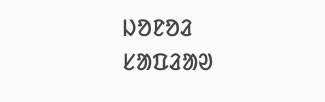ᱡᱚᱱᱚᱲ
ᱥᱟᱯᱲᱟᱣ